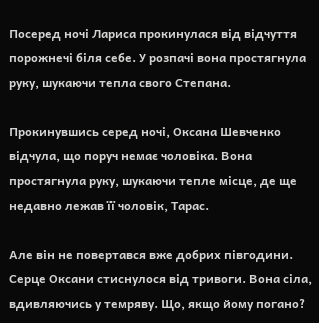Посеред ночі Лариса прокинулася від відчуття порожнечі біля себе. У розпачі вона простягнула руку, шукаючи тепла свого Степана.

Прокинувшись серед ночі, Оксана Шевченко відчула, що поруч немає чоловіка. Вона простягнула руку, шукаючи тепле місце, де ще недавно лежав її чоловік, Тарас.

Але він не повертався вже добрих півгодини. Серце Оксани стиснулося від тривоги. Вона сіла, вдивляючись у темряву. Що, якщо йому погано?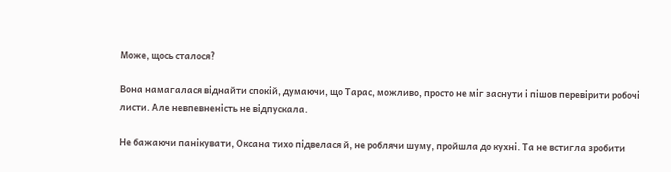Може, щось сталося?

Вона намагалася віднайти спокій, думаючи, що Тарас, можливо, просто не міг заснути і пішов перевірити робочі листи. Але невпевненість не відпускала.

Не бажаючи панікувати, Оксана тихо підвелася й, не роблячи шуму, пройшла до кухні. Та не встигла зробити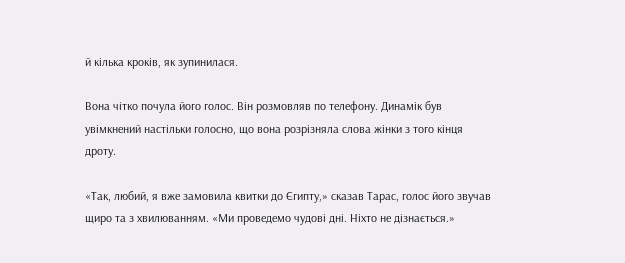й кілька кроків, як зупинилаcя.

Вона чітко почула його голос. Він розмовляв по телефону. Динамік був увімкнений настільки голосно, що вона розрізняла слова жінки з того кінця дроту.

«Так, любий, я вже замовила квитки до Єгипту,» сказав Тарас, голос його звучав щиро та з хвилюванням. «Ми проведемо чудові дні. Ніхто не дізнається.»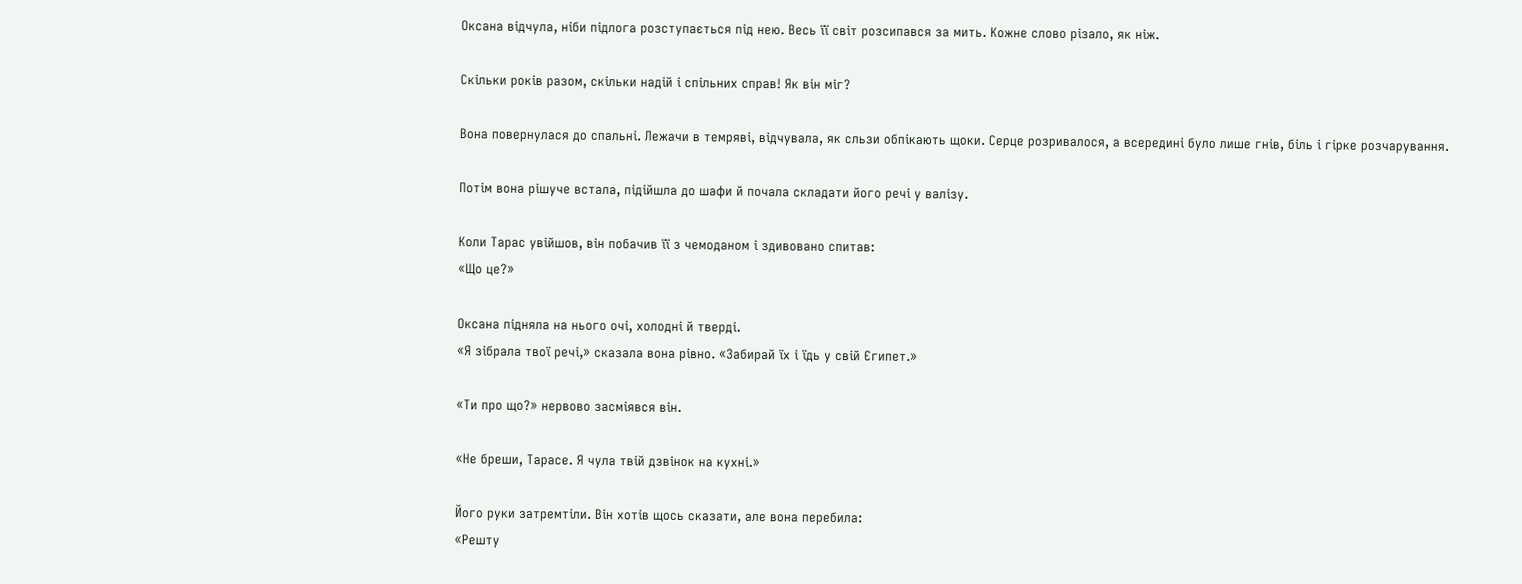Оксана відчула, ніби підлога розступається під нею. Весь її світ розсипався за мить. Кожне слово різало, як ніж.

Скільки років разом, скільки надій і спільних справ! Як він міг?

Вона повернулася до спальні. Лежачи в темряві, відчувала, як сльзи обпікають щоки. Серце розривалося, а всередині було лише гнів, біль і гірке розчарування.

Потім вона рішуче встала, підійшла до шафи й почала складати його речі у валізу.

Коли Тарас увійшов, він побачив її з чемоданом і здивовано спитав:
«Що це?»

Оксана підняла на нього очі, холодні й тверді.
«Я зібрала твої речі,» сказала вона рівно. «Забирай їх і їдь у свій Єгипет.»

«Ти про що?» нервово засміявся він.

«Не бреши, Тарасе. Я чула твій дзвінок на кухні.»

Його руки затремтіли. Він хотів щось сказати, але вона перебила:
«Решту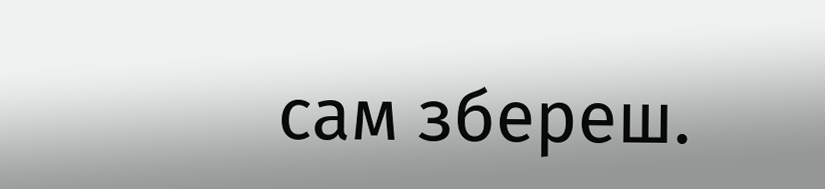сам збереш.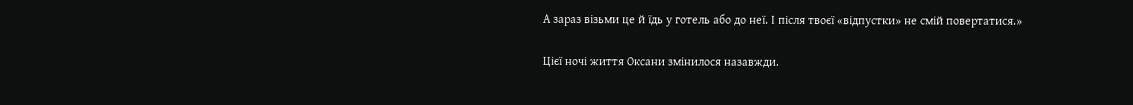А зараз візьми це й їдь у готель або до неї. І після твоєї «відпустки» не смій повертатися.»

Цієї ночі життя Оксани змінилося назавжди.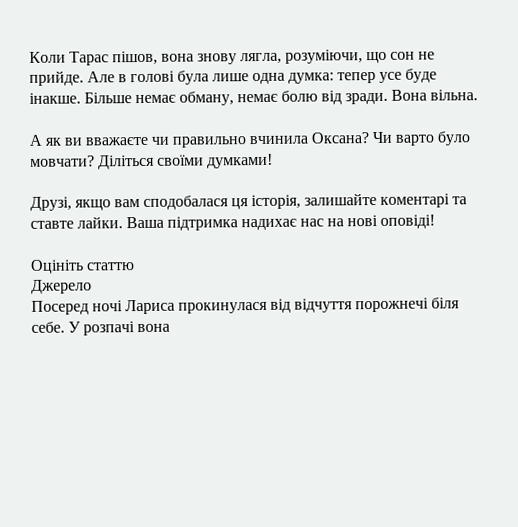Коли Тарас пішов, вона знову лягла, розуміючи, що сон не прийде. Але в голові була лише одна думка: тепер усе буде інакше. Більше немає обману, немає болю від зради. Вона вільна.

А як ви вважаєте чи правильно вчинила Оксана? Чи варто було мовчати? Діліться своїми думками!

Друзі, якщо вам сподобалася ця історія, залишайте коментарі та ставте лайки. Ваша підтримка надихає нас на нові оповіді!

Оцініть статтю
Джерело
Посеред ночі Лариса прокинулася від відчуття порожнечі біля себе. У розпачі вона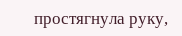простягнула руку,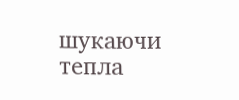шукаючи тепла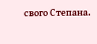свого Степана.